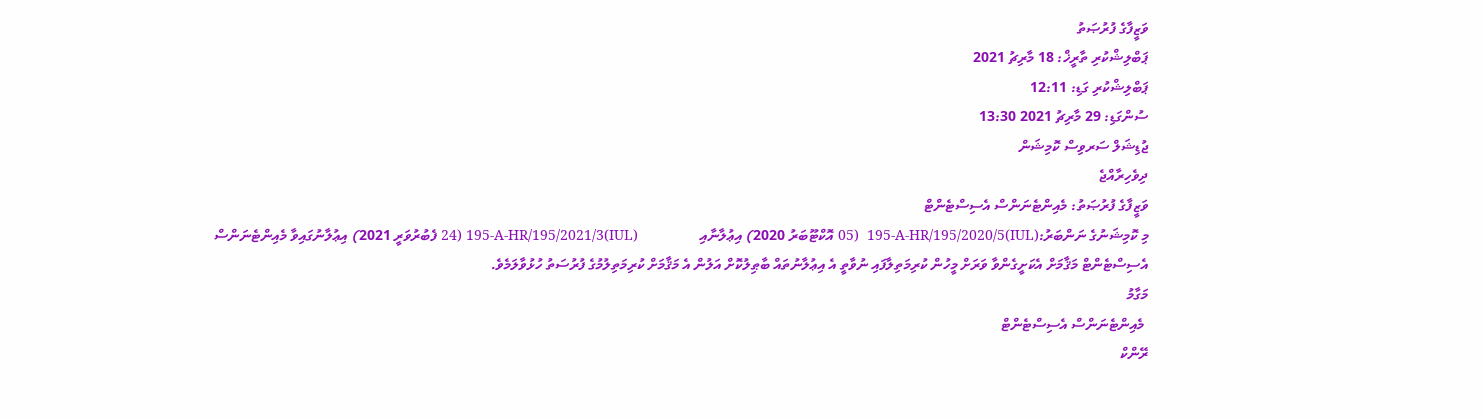ވަޒީފާގެ ފުރުޞަތު
ޕަބްލިޝްކުރި ތާރީޚް: 18 މާރިޗު 2021
ޕަބްލިޝްކުރި ގަޑި: 12:11
ސުންގަޑި: 29 މާރިޗު 2021 13:30
ޖުޑިޝަލް ސަރވިސް ކޮމިޝަން
ދިވެހިރާއްޖެ
ވަޒީފާގެ ފުރުޞަތު: މެއިންޓެނަންސް އެސިސްޓެންޓް
މި ކޮމިޝަނުގެ ނަންބަރު:(IUL)195-A-HR/195/2020/5  (05 އޮކްޓޫބަރު 2020) އިޢުލާނާއި                 (IUL)195-A-HR/195/2021/3 (24 ފެބުރުވަރީ 2021) އިޢުލާނުގައިވާ މެއިންޓެނަންސް އެސިސްޓެންޓް މަޤާމަށް އެކަށީގެންވާ ވަރަށް މީހުން ކުރިމަތިލާފައި ނުވާތީ އެ އިޢުލާނުތައް ބާޠިލުކޮށް އަލުން އެ މަޤާމަށް ކުރިމަތިލުމުގެ ފުރުސަތު ހުޅުވާލަމެވެ.
މަގާމު
 މެއިންޓެނަންސް އެސިސްޓެންޓް
ރޭންކް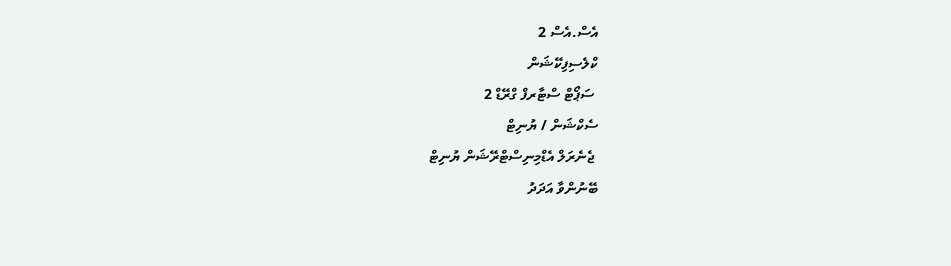އެސް.އެސް 2
ކްލެސިފިކޭޝަން
 ސަޕޯޓް ސްޓާރފް ގްރޭޑް 2
ސެކްޝަން / ޔުނިޓް
 ޖެނެރަލް އެޑްމިނިސްޓްރޭޝަން ޔުނިޓް
ބޭނުންވާ އަދަދު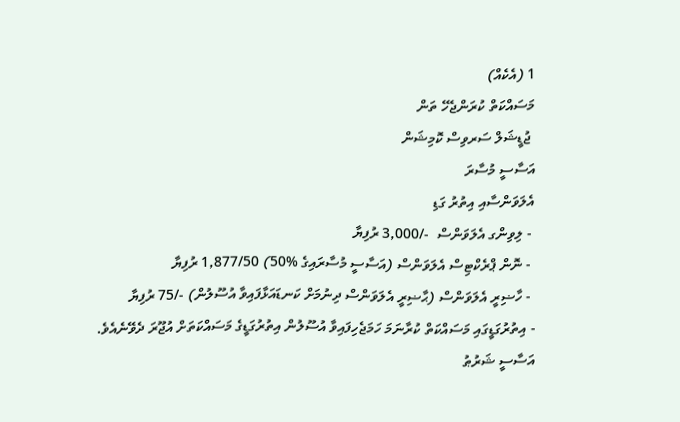1 (އެކެއް)
މަސައްކަތް ކުރަންޖެހޭ ތަން
 ޖުޑީޝަލް ސަރވިސް ކޮމިޝަން
އަސާސީ މުސާރަ
އެލަވަންސާއި އިތުރު ގަޑި
 - ލިވިންގ އެލަވަންސް  -/3,000 ރުފިޔާ
 - ނޮން ޕްރެކްޓިސް އެލަވަންސް (އަސާސީ މުސާރައިގެ %50) 1,877/50 ރުފިޔާ
 - ހާޟިރީ އެލަވަންސް (ޙާޟިރީ އެލަވަންސް ދިނުމަށް ކަނޑައަޅާފައިވާ އުސޫލުން) -/75 ރުފިޔާ
- އިތުރުގަޑީގައި މަސައްކަތް ކުރާނަމަ ހަމަޖެހިފައިވާ އުސޫލުން އިތުރުގަޑީގެ މަސައްކަތަށް އުޖޫރަ ދެވޭނެއެވެ.
އަސާސީ ޝަރުޠު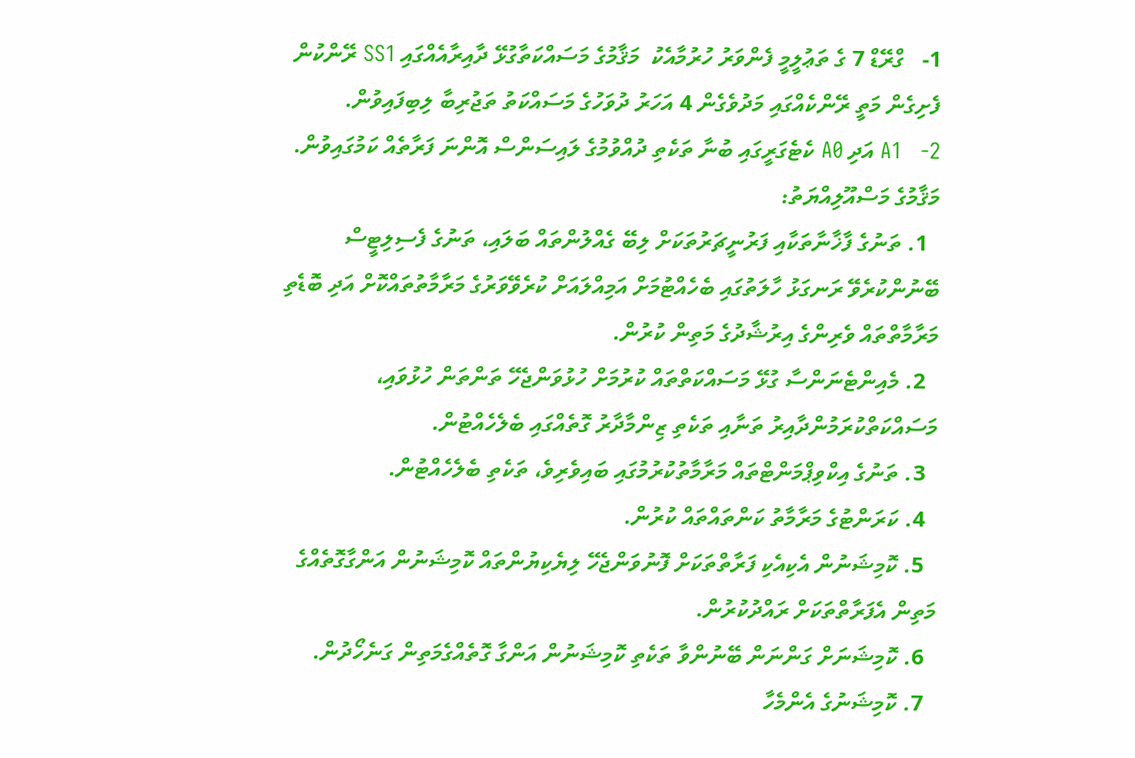1-   ގްރޭޑް 7 ގެ ތަޢުލީމީ ފެންވަރު ހުރުމާއެކު  މަޤާމުގެ މަސައްކަތާގުޅޭ ދާއިރާއެއްގައި SS1 ރޭންކުން ފެށިގެން މަތީ ރޭންކެއްގައި މަދުވެގެން 4 އަހަރު ދުވަހުގެ މަސައްކަތު ތަޖުރިބާ ލިބިފައިވުން.
2-   A1 އަދި A0 ކެޓެގަރީގައި ބުނާ ތަކެތި ދުއްވުމުގެ ލައިސަންސް އޮންނަ ފަރާތެއް ކަމުގައިވުން.
މަޤާމުގެ މަސްއޫލިއްޔަތު:
  1. ތަނުގެ ފާޚާނާތަކާއި ފަރުނީޗަރުތަކަށް ލިބޭ ގެއްލުންތައް ބަލައި، ތަނުގެ ފެސިލިޓީސް ބޭނުންކުރެވޭ ރަނގަޅު ހާލަތުގައި ބެހެއްޓުމަށް އަމިއްލައަށް ކުރެވޭވަރުގެ މަރާމާތުތައްކޮށް އަދި ބޮޑެތި މަރާމާތްތައް ވެރިންގެ އިރުޝާދުގެ މަތިން ކުރުން.
  2. މެއިންޓެނަންސާ ގުޅޭ މަސައްކަތްތައް ކުރުމަށް ހުޅުވަންޖެހޭ ތަންތަން ހުޅުވައި، މަސައްކަތްކުރަމުންދާއިރު ތަނާއި ތަކެތި ޒިންމާދާރު ގޮތެއްގައި ބެލެހެއްޓުން.
  3. ތަނުގެ އިކްވިޕްމަންޓްތައް މަރާމާތުކުރުމުގައި ބައިވެރިވެ، ތަކެތި ބެލެހެއްޓުން.
  4. ކަރަންޓުގެ މަރާމާތު ކަންތައްތައް ކުރުން.
  5. ކޮމިޝަނުން އެކިއެކި ފަރާތްތަކަށް ފޮނުވަންޖެހޭ ލިޔެކިޔުންތައް ކޮމިޝަނުން އަންގާގޮތެއްގެ މަތިން އެފަރާތްތަކަށް ރައްދުކުރުން.
  6. ކޮމިޝަނަށް ގަންނަން ބޭނުންވާ ތަކެތި ކޮމިޝަނުން އަންގާ ގޮތެއްގެމަތިން ގަނެހޯދުން.
  7. ކޮމިޝަނުގެ އެންމެހާ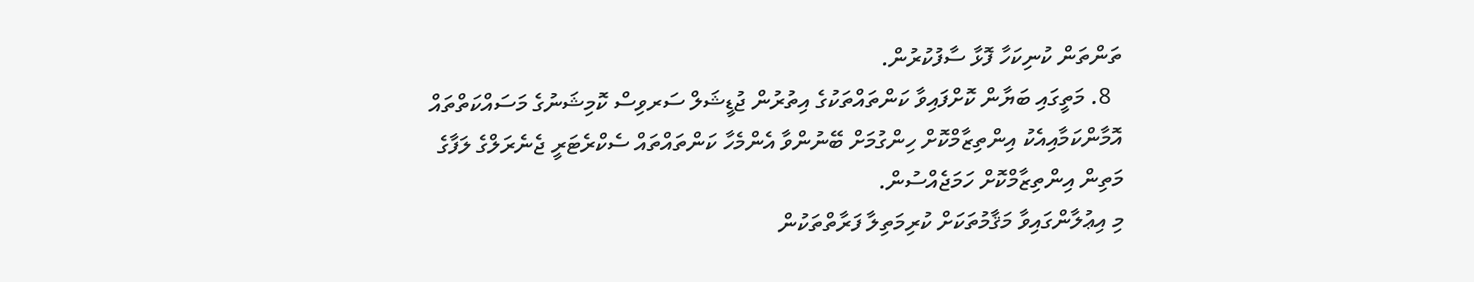ތަންތަން ކުނިކަހާ ފޮޅާ ސާފުކުރުން.
  8. މަތީގައި ބަޔާން ކޮށްފައިވާ ކަންތައްތަކުގެ އިތުރުން ޖުޑީޝަލް ސަރވިސް ކޮމިޝަނުގެ މަސައްކަތްތައް އޮމާންކަމާއިއެކު އިންތިޒާމްކޮށް ހިންގުމަށް ބޭނުންވާ އެންމެހާ ކަންތައްތައް ސެކްރެޓަރީ ޖެނެރަލްގެ ލަފާގެ މަތިން އިންތިޒާމްކޮށް ހަމަޖެއްސުން.
މި އިޢުލާންގައިވާ މަޤާމުތަކަށް ކުރިމަތިލާ ފަރާތްތަކުން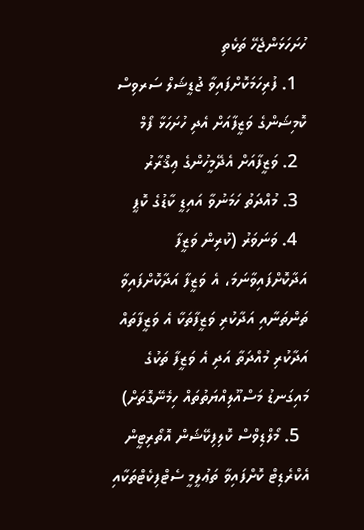ހުށަހަޅަންޖެހޭ ތަކެތި
  1. ފުރިހަމަކޮށްފައިވާ ޖުޑީޝަލް ސަރވިސް ކޮމިޝަންގެ ވަޒީފާއަށް އެދި ހުށަހަޅާ ފޯމް
  2. ވަޒީފާއަށް އެދޭމީހުންގެ ޢިޤްރާރު
  3. މުއްދަތު ހަމަނުވާ އައިޑީ ކާޑުގެ ކޮޕީ
  4. ވަނަވަރު (ކުރިން ވަޒީފާ އަދާކޮށްފައިވާނަމަ، އެ ވަޒީފާ އަދާކޮށްފައިވާ ތަންތަނާއި އަދާކުރި ވަޒީފާތަކާ އެ ވަޒީފާތައް އަދާކުރި މުއްދަތާ އަދި އެ ވަޒީފާ ތަކުގެ މައިގަނޑު މަސްއޫލިއްޔަތުތައް ހިމެނޭގޮތަށް)
  5. މޯލްޑިވްސް ކޮލިފިކޭޝަން އޮތޯރިޓީން އެކްރެޑިޓް ކޮށްފައިވާ ތަޢުލީމީ ސެޓްފިކެޓްތަކާއި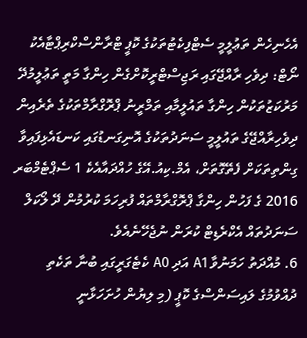އެހެނިހެން ތަޢުލީމީ ސެޓްފިކެޓުތަކުގެ ކޮޕީ ޓްރާންސްކްރިޕްޓާއެކު
ނޯޓް: ދިވެހި ރާއްޖޭގައި ރަޖިސްޓްރީކޮށްގެން ހިންގާ މަތީ ތަޢުލީމުދޭ މަރުކަޒުތަކުން ހިންގާ ތައުލީމާއި ތަމްރީނު ޕްރޮގްރާމްތަކުގެ ތެރެއިން ދިވެހިރާއްޖޭގެ ތައުލީމީ ސަނަދުތަކުގެ އޮނިގަނޑުގައި ކަނޑައެޅިފައިވާ ގިންތިތަކަށް ފެތޭގޮތަށް، އެމް.ކިއު.އޭގެ ހުއްދައާއެކެ 1 ސެޕްޓެމްބަރ 2016 ގެ ފަހުން ހިންގާ ޕްރޮގްރާމްތައް ފުރިހަމަ ކުރުމުން ދޭ ލޯކަލް ސަނަދުތައް އެކްރެޑިޓް ކުރަން ނުޖެހޭނެއެވެ.
6. މުއްދަތު ހަމަނުވާ A1 އަދި A0 ކެޓެގަރީގައި ބުނާ ތަކެތި ދުއްވުމުގެ ލައިސަންސްގެ ކޮޕީ (މި ލިޔުން ހުށަހަޅާނީ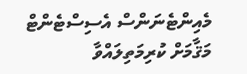މެއިންޓެނަންސް އެސިސްޓެންޓް މަޤާމަށް ކުރިމަތިލައްވާ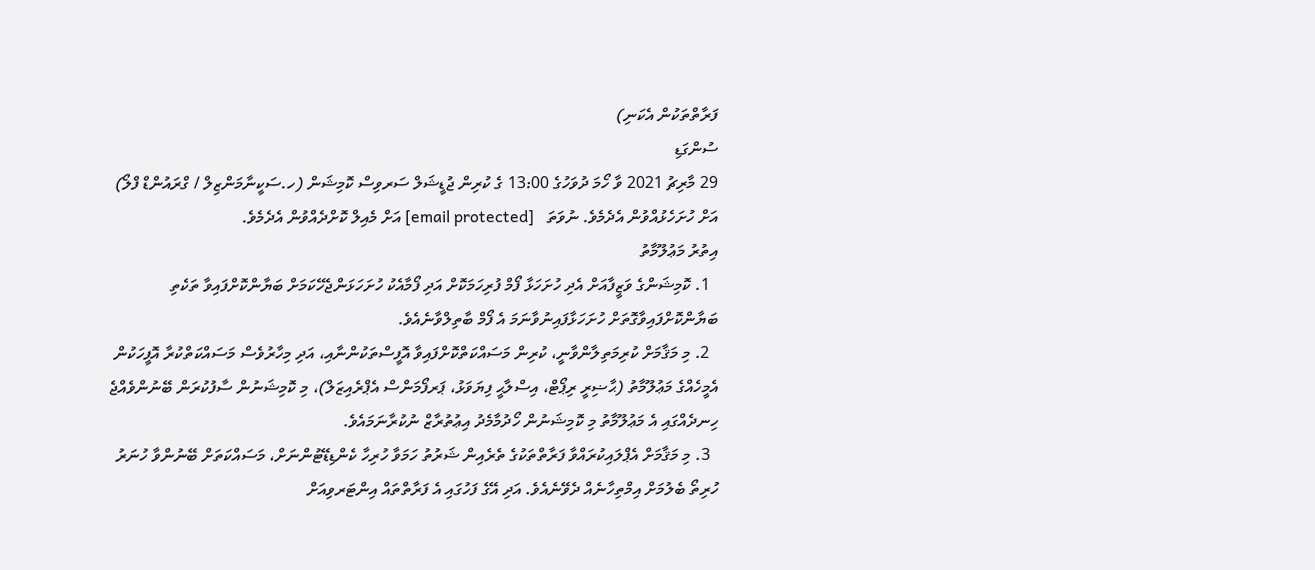ފަރާތްތަކުން އެކަނި)
ސުންގަޑި
29 މާރިޗު 2021 ވާ ހޯމަ ދުވަހުގެ 13:00 ގެ ކުރިން ޖުޑީޝަލް ސަރވިސް ކޮމިޝަން (ހ.ސަކީނާމަންޒިލް / ގްރައުންޑް ފްލޯ) އަށް ހުށަހެޅުއްވުން އެދެމެވެ. ނުވަތަ   [email protected] އަށް މެއިލް ކޮށްދެއްވުން އެދެމެވެ.
އިތުރު މަޢުލޫމާތު
  1. ކޮމިޝަންގެ ވަޒީފާއަށް އެދި ހުށަހަޅާ ފޯމް ފުރިހަމަކޮށް އަދި ފޯމާއެކު ހުށަހަޅަންޖެހޭކަމަށް ބަޔާންކޮށްފައިވާ ތަކެތި ބަޔާންކޮށްފައިވާގޮތަށް ހުށަހަޅާފައިނުވާނަމަ އެ ފޯމް ބާތިލްވާނެއެވެ.
  2. މި މަޤާމަށް ކުރިމަތިލާންވާނީ، ކުރިން މަސައްކަތްކޮށްފައިވާ އޮފީސްތަކުންނާއި، އަދި މިހާރުވެސް މަސައްކަތްކުރާ އޮފީހަކުން އެމީހެއްގެ މަޢުލޫމާތު (ޙާޟިރީ ރިޕޯޓް، އިސްލާޙީ ފިޔަވަޅު، ޕަރފޯމަންސް އެޕްރެއިޒަލް)، މި ކޮމިޝަނުން ސާފުކުރަން ބޭނުންވެއްޖެ ހިނދެއްގައި އެ މަޢުލޫމާތު މި ކޮމިޝަނުން ހޯދުމާމެދު އިޢުތުރާޒް ނުކުރާނަމައެވެ.
  3. މި މަޤާމަށް އެޕްލައިކުރައްވާ ފަރާތްތަކުގެ ތެރެއިން ޝަރުތު ހަމަވާ ހުރިހާ ކެންޑިޑޭޓުންނަށް، މަސައްކަތަށް ބޭނުންވާ ހުނަރު ހުރިތޯ ބެލުމަށް އިމްތިހާނެއް ދެވޭނެއެވެ. އަދި އޭގެ ފަހުގައި އެ ފަރާތްތައް އިންޓަރވިއަށް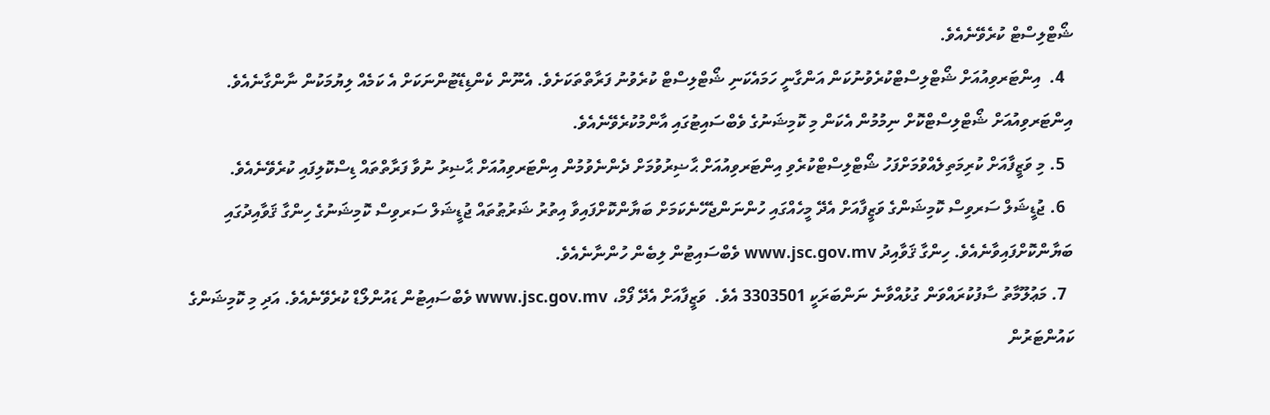ޝޯޓްލިސްޓް ކުރެވޭނެއެވެ.
  4.  އިންޓަރވިއުއަށް ޝޯޓްލިސްޓްކުރެވުނުކަން އަންގާނީ ހަމައެކަނި ޝޯޓްލިސްޓް ކުރެވުނު ފަރާތްތަކަށެވެ. އެނޫން ކެންޑިޑޭޓުންނަކަށް އެ ކަމެއް ލިޔުމަކުން ނާންގާނެއެވެ. އިންޓަރވިއުއަށް ޝޯޓްލިސްޓްކޮށް ނިމުމުން އެކަން މި ކޮމިޝަނުގެ ވެބްސައިޓުގައި އާންމުކުރެވޭނެއެވެ.
  5. މި ވަޒީފާއަށް ކުރިމަތިލެއްވުމަށްފަހު ޝޯޓްލިސްޓްކުރެވި އިންޓަރވިއުއަށް ޙާޟިރުވުމަށް ދެންނެވުމުން އިންޓަރވިއުއަށް ޙާޟިރު ނުވާ ފަރާތްތައް ޑިސްކޮލިފައި ކުރެވޭނެއެވެ.
  6. ޖުޑީޝަލް ސަރވިސް ކޮމިޝަންގެ ވަޒީފާއަށް އެދޭ މީހެއްގައި ހުންނަންޖެހޭނެކަމަށް ބަޔާންކޮށްފައިވާ އިތުރު ޝަރުޠުތައް ޖުޑީޝަލް ސަރވިސް ކޮމިޝަނުގެ ހިންގާ ޤަވާއިދުގައި ބަޔާންކޮށްފައިވާނެއެވެ. ހިންގާ ޤަވާއިދު www.jsc.gov.mv ވެބްސައިޓުން ލިބެން ހުންނާނެއެވެ.
  7. މަޢުލޫމާތު ސާފުކުރައްވަން ގުޅުއްވާނެ ނަންބަރަކީ 3303501 އެވެ.  ވަޒީފާއަށް އެދޭ ފޯމް، www.jsc.gov.mv ވެބްސައިޓުން ޑައުންލޯޑް ކުރެވޭނެއެވެ. އަދި މި ކޮމިޝަންގެ ކައުންޓަރުން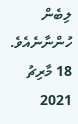ލިބެން ހުންނާނެއެވެ.
18 މާރިޗު 2021